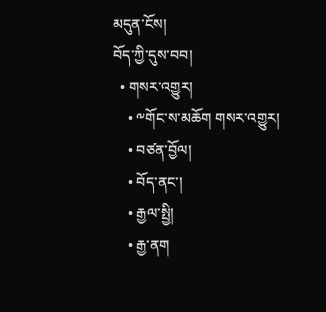མདུན་ངོས།
བོད་ཀྱི་དུས་བབ།
  • གསར་འགྱུར།
    • ༸གོང་ས་མཆོག གསར་འགྱུར།
    • བཙན་བྱོལ།
    • བོད་ནང་།
    • རྒྱལ་སྤྱི།
    • རྒྱ་ནག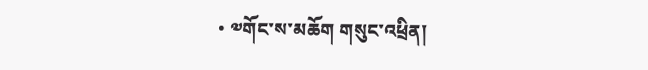• ༧གོང་ས་མཆོག གསུང་འཕྲིན།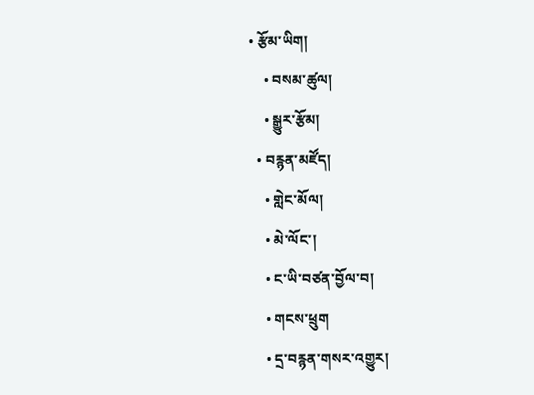• རྩོམ་ཡིག།
    • བསམ་ཚུལ།
    • སྒྱུར་རྩོམ།
  • བརྙན་མཛོད།
    • གླེང་མོལ།
    • མེ་ལོང་།
    • ང་ཡི་བཙན་བྱོལ་བ།
    • གངས་ཕྲུག
    • དྲ་བརྙན་གསར་འགྱུར།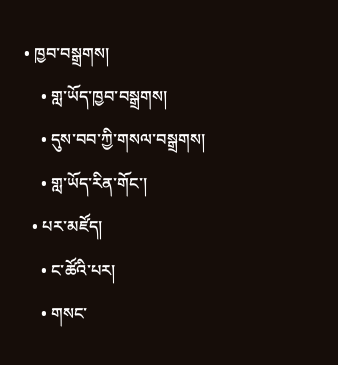• ཁྱབ་བསྒྲགས།
    • གླ་ཡོད་ཁྱབ་བསྒྲགས།
    • དུས་བབ་ཀྱི་གསལ་བསྒྲགས།
    • གླ་ཡོད་རིན་གོང་།
  • པར་མཛོད།
    • ང་ཚོའི་པར།
    • གསང་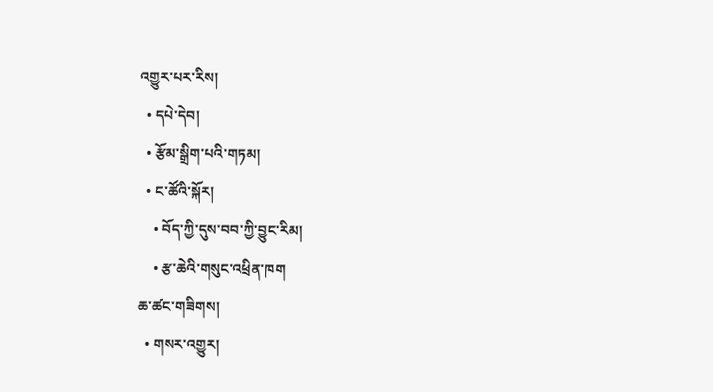འགྱུར་པར་རིས།
  • དཔེ་དེབ།
  • རྩོམ་སྒྲིག་པའི་གཏམ།
  • ང་ཚོའི་སྐོར།
    • བོད་ཀྱི་དུས་བབ་ཀྱི་བྱུང་རིམ།
    • རྩ་ཆེའི་གསུང་འཕྲིན་ཁག
ཆ་ཚང་གཟིགས།
  • གསར་འགྱུར།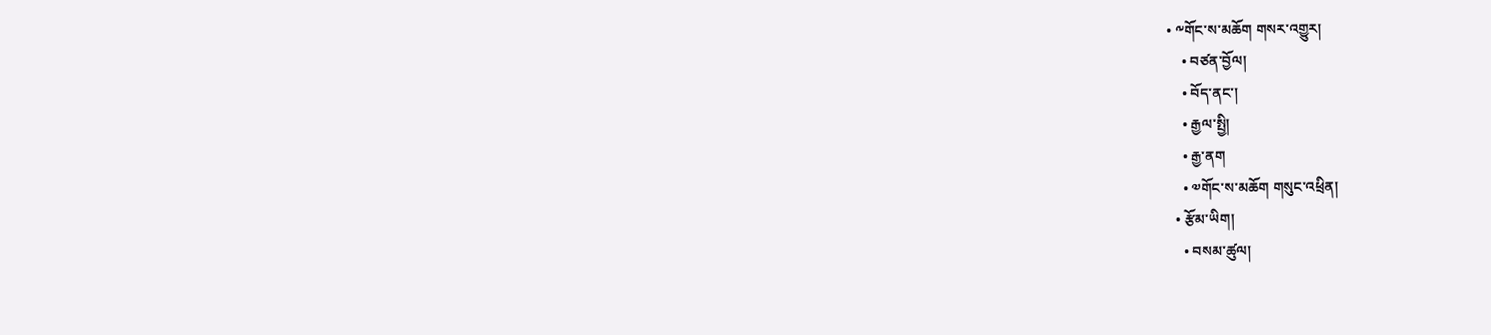• ༸གོང་ས་མཆོག གསར་འགྱུར།
    • བཙན་བྱོལ།
    • བོད་ནང་།
    • རྒྱལ་སྤྱི།
    • རྒྱ་ནག
    • ༧གོང་ས་མཆོག གསུང་འཕྲིན།
  • རྩོམ་ཡིག།
    • བསམ་ཚུལ།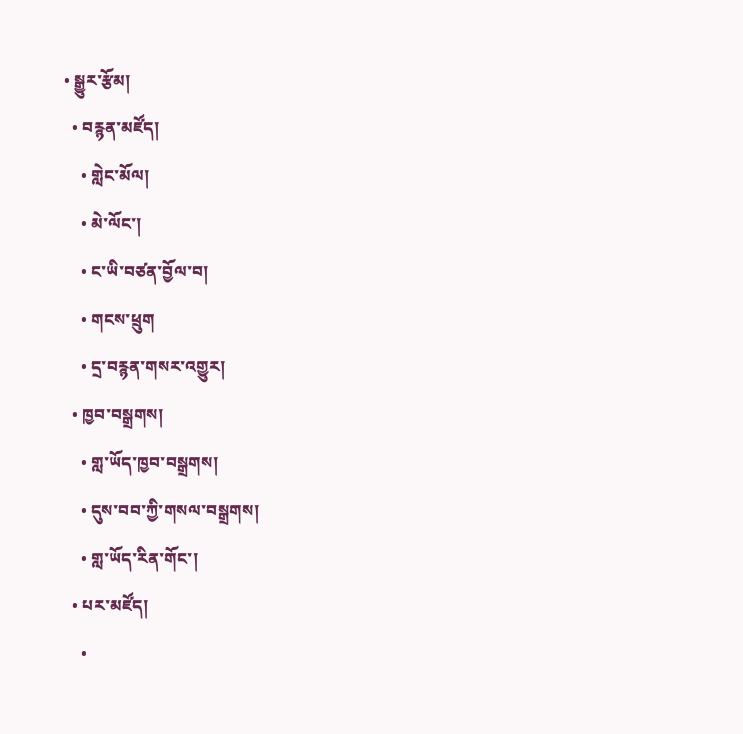• སྒྱུར་རྩོམ།
  • བརྙན་མཛོད།
    • གླེང་མོལ།
    • མེ་ལོང་།
    • ང་ཡི་བཙན་བྱོལ་བ།
    • གངས་ཕྲུག
    • དྲ་བརྙན་གསར་འགྱུར།
  • ཁྱབ་བསྒྲགས།
    • གླ་ཡོད་ཁྱབ་བསྒྲགས།
    • དུས་བབ་ཀྱི་གསལ་བསྒྲགས།
    • གླ་ཡོད་རིན་གོང་།
  • པར་མཛོད།
    •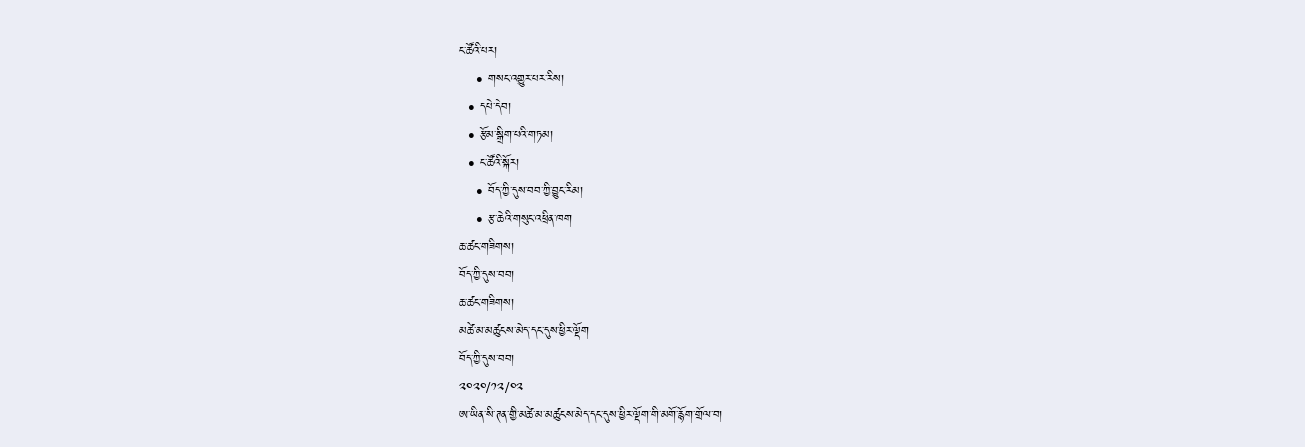ང་ཚོའི་པར།
    • གསང་འགྱུར་པར་རིས།
  • དཔེ་དེབ།
  • རྩོམ་སྒྲིག་པའི་གཏམ།
  • ང་ཚོའི་སྐོར།
    • བོད་ཀྱི་དུས་བབ་ཀྱི་བྱུང་རིམ།
    • རྩ་ཆེའི་གསུང་འཕྲིན་ཁག
ཆ་ཚང་གཟིགས།
བོད་ཀྱི་དུས་བབ།
ཆ་ཚང་གཟིགས།
མཚེ་མ་མཚུངས་མེད་དང་དུས་ཕྱིར་ལྡོག
བོད་ཀྱི་དུས་བབ།
༢༠༢༠/༡༢/༠༢
ཨ་ཡིན་སི་ཊན་གྱི་མཚེ་མ་མཚུངས་མེད་དང་དུས་ཕྱིར་ལྡོག་གི་མགོ་རྙོག་གྲོལ་བ།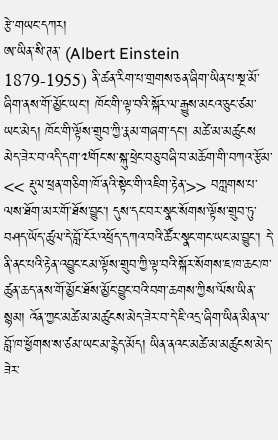རྩེ་གཡང་དཀར།
ཨ་ཡིན་སི་ཊན་ (Albert Einstein 1879-1955) ནི་ཚན་རིག་པ་གྲགས་ཅན་ཞིག་ཡིན་པ་སྔ་མོ་ཞིག་ནས་གོ་མྱོང་ཡང་། ཁོང་གི་ལྟ་བའི་སྐོར་ལ་རྒྱུས་མངའ་ཅུང་ཙམ་ཡང་མེད། ཁོང་གི་ལྟོས་གྲུབ་ཀྱི་རྣམ་གཞག་དང་། མཚེ་མ་མཚུངས མེད་ཟེར་བ་འདི་དག་༧གོང་ས་སྐུ་ཕྲེང་བཅུ་བཞི་བ་མཆོག་གི་བཀའ་རྩོམ་<< རྡུལ་ཕྲན་གཅིག་ཁོ་ནའི་སྟེང་གི་འཇིག་རྟེན་>> བཀླགས་པ་ལས་ཐོག་མར་གོ་ཐོས་བྱུང་། དུས་དང་བར་སྣང་སོགས་ལྟོས་གྲུབ་ཏུ་བཤད་ཡོད་ཚུལ་དེ་བློ་ངོར་འཕྲོད་དཀའ་བའི་ཚོར་སྣང་གང་ཡང་མ་བྱུང་། དེ་ནི་ནང་པའི་རྟེན་འབྱུང་ངམ་ལྟོས་གྲུབ་ཀྱི་ལྟ་བའི་སྐོར་སོགས་ཇ་ཁ་ཆང་ཁ་ཚུན་ཆད་ནས་གོ་མྱོང་ཐོས་མྱོང་བྱུང་བའི་བག་ཆགས་ཀྱིས་ལོས་ཡིན་སྙམ། འོན་ཀྱང་མཚེ་མ་མཚུངས་མེད་ཟེར་བ་དེ་ཇི་འདྲ་ཞིག་ཡིན་མིན་ལ་བློ་ཁ་ཕྱོགས་ས་ཙམ་ཡང་མ་རྙེད་མོད། ཡིན་ནའང་མཚེ་མ་མཚུངས་མེད་ཟེར་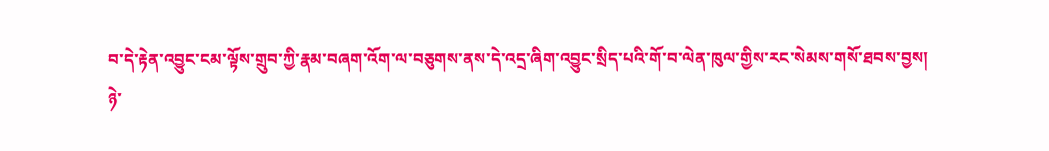བ་དེ་རྟེན་འབྱུང་ངམ་ལྟོས་གྲུབ་ཀྱི་རྣམ་བཞག་འོག་ལ་བཅུགས་ནས་དེ་འདྲ་ཞིག་འབྱུང་སྲིད་པའི་གོ་བ་ལེན་ཁུལ་གྱིས་རང་སེམས་གསོ་ཐབས་བྱས།
ཉེ་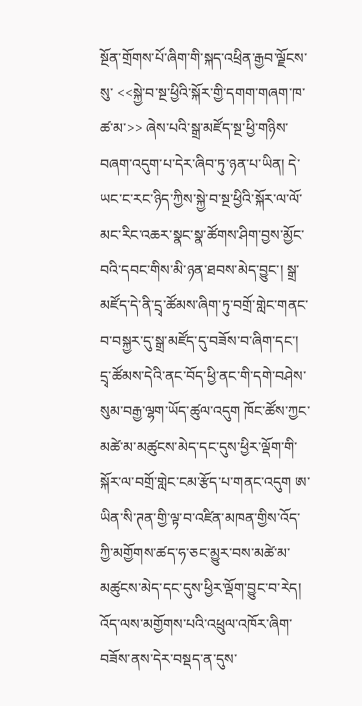སྔོན་གྲོགས་པོ་ཞིག་གི་སྐད་འཕྲིན་རྒྱབ་ལྗོངས་སུ་ <<སྐྱེ་བ་སྔ་ཕྱིའི་སྐོར་གྱི་དགག་གཞག་ཁ་ཚ་མ་>> ཞེས་པའི་སྒྲ་མཛོད་སྔ་ཕྱི་གཉིས་བཞག་འདུག་པ་དེར་ཞིབ་ཏུ་ཉན་པ་ཡིན། དེ་ཡང་ང་རང་ཉིད་ཀྱིས་སྐྱེ་བ་སྔ་ཕྱིའི་སྐོར་ལ་ལོ་མང་རིང་འཆར་སྣང་སྣ་ཚོགས་ཤིག་བྱས་མྱོང་བའི་དབང་གིས་མི་ཉན་ཐབས་མེད་བྱུང་། སྒྲ་མཛོད་དེ་ནི་དྲྭ་ཚོམས་ཞིག་ཏུ་བགྲོ་གླེང་གནང་བ་བསྐྱར་དུ་སྒྲ་མཛོད་དུ་བཟོས་བ་ཞིག་དང་། དྲྭ་ཚོམས་དེའི་ནང་བོད་ཕྱི་ནང་གི་དགེ་བཤེས་སུམ་བརྒྱ་ལྷག་ཡོད་ཚུལ་འདུག ཁོང་ཚོས་ཀྱང་མཚེ་མ་མཚུངས་མེད་དང་དུས་ཕྱིར་ལྡོག་གི་སྐོར་ལ་བགྲོ་གླེང་ངམ་རྩོད་པ་གནང་འདུག ཨ་ཡིན་སི་ཊན་གྱི་ལྟ་བ་འཛིན་མཁན་གྱིས་འོད་ཀྱི་མགྱོགས་ཚད་ཧ་ཅང་མྱུར་བས་མཚེ་མ་མཚུངས་མེད་དང་དུས་ཕྱིར་ལྡོག་བྱུང་བ་རེད། འོད་ལས་མགྱོགས་པའི་འཕྲུལ་འཁོར་ཞིག་བཟོས་ནས་དེར་བསྡད་ན་དུས་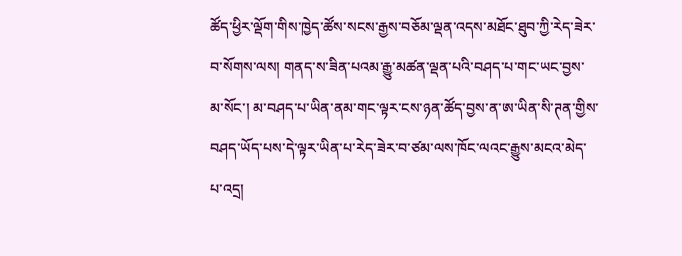ཚོད་ཕྱིར་ལྡོག་གིས་ཁྱེད་ཚོས་སངས་རྒྱས་བཅོམ་ལྡན་འདས་མཐོང་ཐུབ་ཀྱི་རེད་ཟེར་བ་སོགས་ལས། གནད་ས་ཟིན་པའམ་རྒྱུ་མཚན་ལྡན་པའི་བཤད་པ་གང་ཡང་བྱས་མ་སོང་། མ་བཤད་པ་ཡིན་ནམ་གང་ལྟར་ངས་ཉན་ཚོད་བྱས་ན་ཨ་ཡིན་སི་ཊན་གྱིས་བཤད་ཡོད་པས་དེ་ལྟར་ཡིན་པ་རེད་ཟེར་བ་ཙམ་ལས་ཁོང་ལའང་རྒྱུས་མངའ་མེད་པ་འདྲ།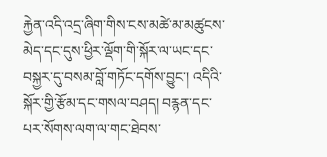རྐྱེན་འདི་འདྲ་ཞིག་གིས་ངས་མཚེ་མ་མཚུངས་མེད་དང་དུས་ཕྱིར་ལྡོག་གི་སྐོར་ལ་ཡང་དང་བསྐྱར་དུ་བསམ་བློ་གཏོང་དགོས་བྱུང་། འདིའི་སྐོར་གྱི་རྩོམ་དང་གསལ་བཤད། བརྙན་དང་པར་སོགས་ལག་ལ་གང་ཐེབས་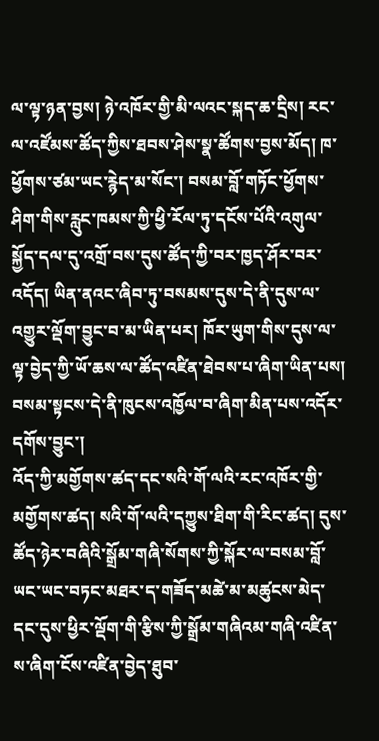ལ་ལྟ་ཉན་བྱས། ཉེ་འཁོར་གྱི་མི་ལའང་སྐད་ཆ་དྲིས། རང་ལ་འཛོམས་ཚོད་ཀྱིས་ཐབས་ཤེས་སྣ་ཚོགས་བྱས་མོད། ཁ་ཕྱོགས་ཙམ་ཡང་རྙེད་མ་སོང་། བསམ་བློ་གཏོང་ཕྱོགས་ཤིག་གིས་རླུང་ཁམས་ཀྱི་ཕྱི་རོལ་ཏུ་དངོས་པོའི་འགུལ་སྐྱོད་དལ་དུ་འགྲོ་བས་དུས་ཚོད་ཀྱི་བར་ཁྱད་ཤོར་བར་འདོད། ཡིན་ནའང་ཞིབ་ཏུ་བསམས་དུས་དེ་ནི་དུས་ལ་འགྱུར་ལྡོག་བྱུང་བ་མ་ཡིན་པར། ཁོར་ཡུག་གིས་དུས་ལ་ལྟ་བྱེད་ཀྱི་ཡོ་ཆས་ལ་ཚོད་འཛིན་ཐེབས་པ་ཞིག་ཡིན་པས། བསམ་སྟངས་དེ་ནི་ཁུངས་འཁྱོལ་བ་ཞིག་མིན་པས་འདོར་དགོས་བྱུང་།
འོད་ཀྱི་མགྱོགས་ཚད་དང་སའི་གོ་ལའི་རང་འཁོར་གྱི་མགྱོགས་ཚད། སའི་གོ་ལའི་དཀྱུས་ཐིག་གི་རིང་ཚད། དུས་ཚོད་ཉེར་བཞིའི་སྒྲོམ་གཞི་སོགས་ཀྱི་སྐོར་ལ་བསམ་བློ་ཡང་ཡང་བཏང་མཐར་ད་གཟོད་མཚེ་མ་མཚུངས་མེད་དང་དུས་ཕྱིར་ལྡོག་གི་རྩིས་ཀྱི་སྒྲོམ་གཞིའམ་གཞི་འཛིན་ས་ཞིག་ངོས་འཛིན་བྱེད་ཐུབ་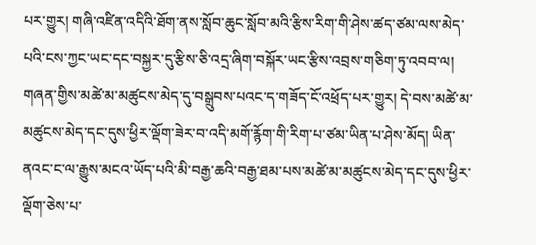པར་གྱུར། གཞི་འཛིན་འདིའི་ཐོག་ནས་སློབ་ཆུང་སློབ་མའི་རྩིས་རིག་གི་ཤེས་ཚད་ཙམ་ལས་མེད་པའི་ངས་ཀྱང་ཡང་དང་བསྐྱར་དུ་རྩིས་ཅི་འདྲ་ཞིག་བསྐོར་ཡང་རྩིས་འབྲས་གཅིག་ཏུ་འབབ་ལ། གཞན་གྱིས་མཚེ་མ་མཚུངས་མེད་དུ་བསྒྲུབས་པའང་ད་གཟོད་ངོ་འཕྲོད་པར་གྱུར། དེ་བས་མཚེ་མ་མཚུངས་མེད་དང་དུས་ཕྱིར་ལྡོག་ཟེར་བ་འདི་མགོ་རྙོག་གི་རིག་པ་ཙམ་ཡིན་པ་ཤེས་མོད། ཡིན་ནའང་ང་ལ་རྒྱུས་མངའ་ཡོད་པའི་མི་བརྒྱ་ཆའི་བརྒྱ་ཐམ་པས་མཚེ་མ་མཚུངས་མེད་དང་དུས་ཕྱིར་ལྡོག་ཅེས་པ་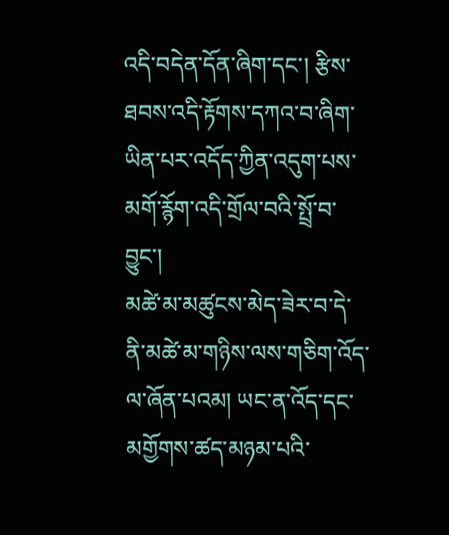འདི་བདེན་དོན་ཞིག་དང་། རྩིས་ཐབས་འདི་རྟོགས་དཀའ་བ་ཞིག་ཡིན་པར་འདོད་ཀྱིན་འདུག་པས་མགོ་རྙོག་འདི་གྲོལ་བའི་སྤྲོ་བ་བྱུང་།
མཚེ་མ་མཚུངས་མེད་ཟེར་བ་དེ་ནི་མཚེ་མ་གཉིས་ལས་གཅིག་འོད་ལ་ཞོན་པའམ། ཡང་ན་འོད་དང་མགྱོགས་ཚད་མཉམ་པའི་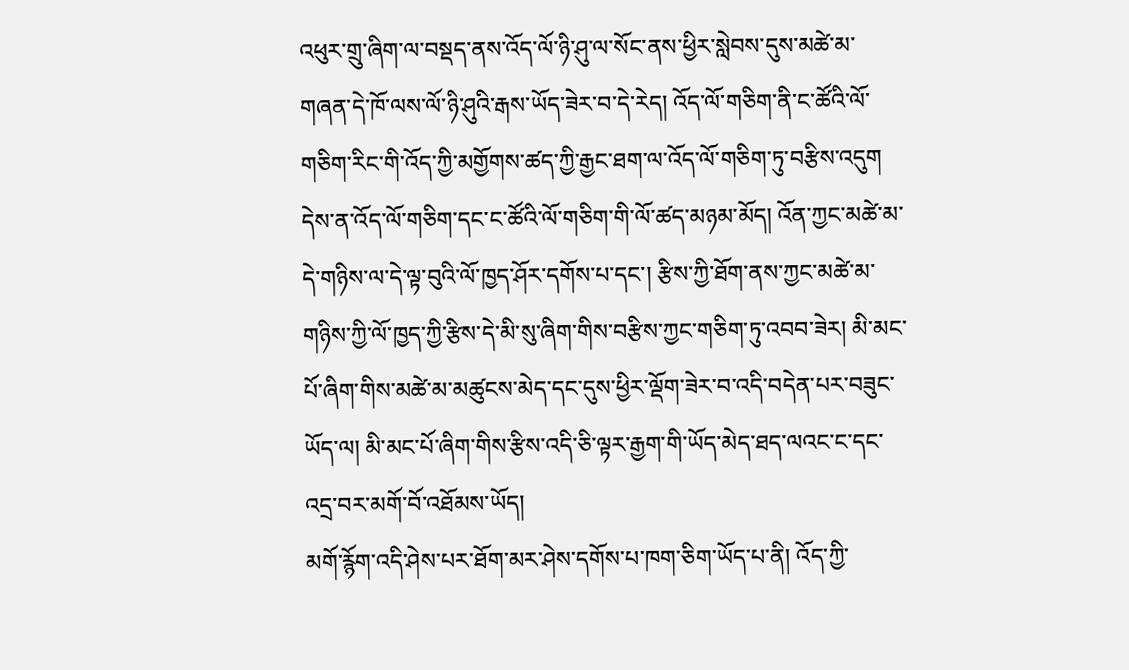འཕུར་གྲུ་ཞིག་ལ་བསྡད་ནས་འོད་ལོ་ཉི་ཤུ་ལ་སོང་ནས་ཕྱིར་སླེབས་དུས་མཚེ་མ་གཞན་དེ་ཁོ་ལས་ལོ་ཉི་ཤུའི་རྒས་ཡོད་ཟེར་བ་དེ་རེད། འོད་ལོ་གཅིག་ནི་ང་ཚོའི་ལོ་གཅིག་རིང་གི་འོད་ཀྱི་མགྱོགས་ཚད་ཀྱི་རྒྱང་ཐག་ལ་འོད་ལོ་གཅིག་ཏུ་བརྩིས་འདུག དེས་ན་འོད་ལོ་གཅིག་དང་ང་ཚོའི་ལོ་གཅིག་གི་ལོ་ཚད་མཉམ་མོད། འོན་ཀྱང་མཚེ་མ་དེ་གཉིས་ལ་དེ་ལྟ་བུའི་ལོ་ཁྱད་ཤོར་དགོས་པ་དང་། རྩིས་ཀྱི་ཐོག་ནས་ཀྱང་མཚེ་མ་གཉིས་ཀྱི་ལོ་ཁྱད་ཀྱི་རྩིས་དེ་མི་སུ་ཞིག་གིས་བརྩིས་ཀྱང་གཅིག་ཏུ་འབབ་ཟེར། མི་མང་པོ་ཞིག་གིས་མཚེ་མ་མཚུངས་མེད་དང་དུས་ཕྱིར་ལྡོག་ཟེར་བ་འདི་བདེན་པར་བཟུང་ཡོད་ལ། མི་མང་པོ་ཞིག་གིས་རྩིས་འདི་ཅི་ལྟར་རྒྱག་གི་ཡོད་མེད་ཐད་ལའང་ང་དང་འདྲ་བར་མགོ་བོ་འཐོམས་ཡོད།
མགོ་རྙོག་འདི་ཤེས་པར་ཐོག་མར་ཤེས་དགོས་པ་ཁག་ཅིག་ཡོད་པ་ནི། འོད་ཀྱི་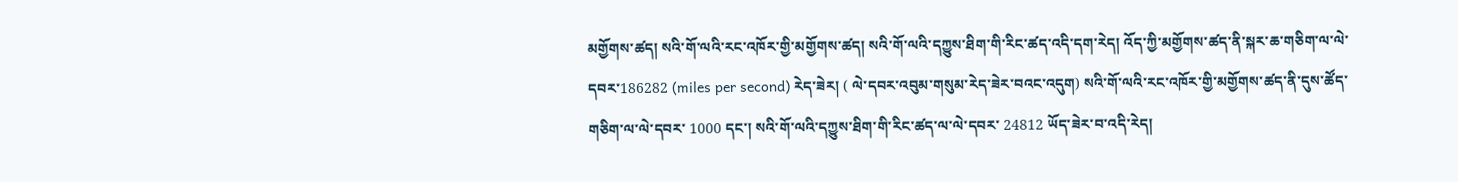མགྱོགས་ཚད། སའི་གོ་ལའི་རང་འཁོར་གྱི་མགྱོགས་ཚད། སའི་གོ་ལའི་དཀྱུས་ཐིག་གི་རིང་ཚད་འདི་དག་རེད། འོད་ཀྱི་མགྱོགས་ཚད་ནི་སྐར་ཆ་གཅིག་ལ་ལེ་དབར་186282 (miles per second) རེད་ཟེར། ( ལེ་དབར་འབུམ་གསུམ་རེད་ཟེར་བའང་འདུག) སའི་གོ་ལའི་རང་འཁོར་གྱི་མགྱོགས་ཚད་ནི་དུས་ཚོད་གཅིག་ལ་ལེ་དབར་ 1000 དང་། སའི་གོ་ལའི་དཀྱུས་ཐིག་གི་རིང་ཚད་ལ་ལེ་དབར་ 24812 ཡོད་ཟེར་བ་འདི་རེད།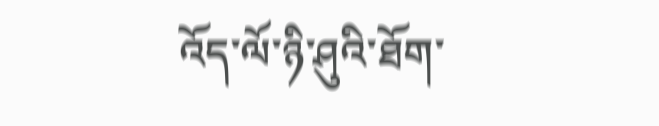འོད་ལོ་ཉི་ཤུའི་ཐོག་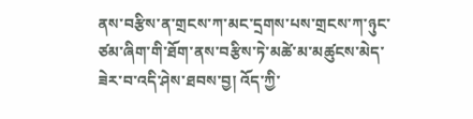ནས་བརྩིས་ན་གྲངས་ཀ་མང་དྲགས་པས་གྲངས་ཀ་ཉུང་ཙམ་ཞིག་གི་ཐོག་ནས་བརྩིས་ཏེ་མཚེ་མ་མཚུངས་མེད་ཟེར་བ་འདི་ཤེས་ཐབས་བྱ། འོད་ཀྱི་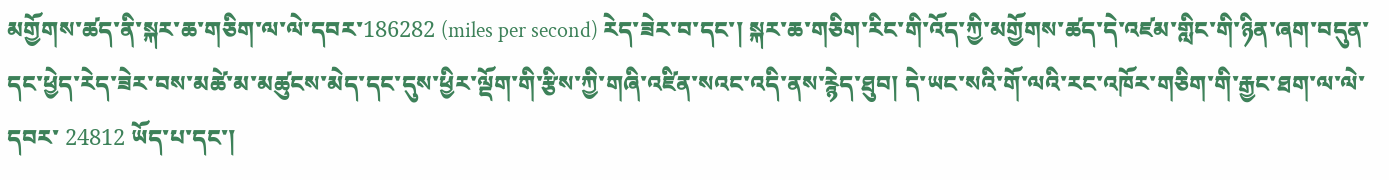མགྱོགས་ཚད་ནི་སྐར་ཆ་གཅིག་ལ་ལེ་དབར་186282 (miles per second) རེད་ཟེར་བ་དང་། སྐར་ཆ་གཅིག་རིང་གི་འོད་ཀྱི་མགྱོགས་ཚད་དེ་འཛམ་གླིང་གི་ཉིན་ཞག་བདུན་དང་ཕྱེད་རེད་ཟེར་བས་མཚེ་མ་མཚུངས་མེད་དང་དུས་ཕྱིར་ལྡོག་གི་རྩིས་ཀྱི་གཞི་འཛིན་སའང་འདི་ནས་རྙེད་ཐུབ། དེ་ཡང་སའི་གོ་ལའི་རང་འཁོར་གཅིག་གི་རྒྱང་ཐག་ལ་ལེ་དབར་ 24812 ཡོད་པ་དང་།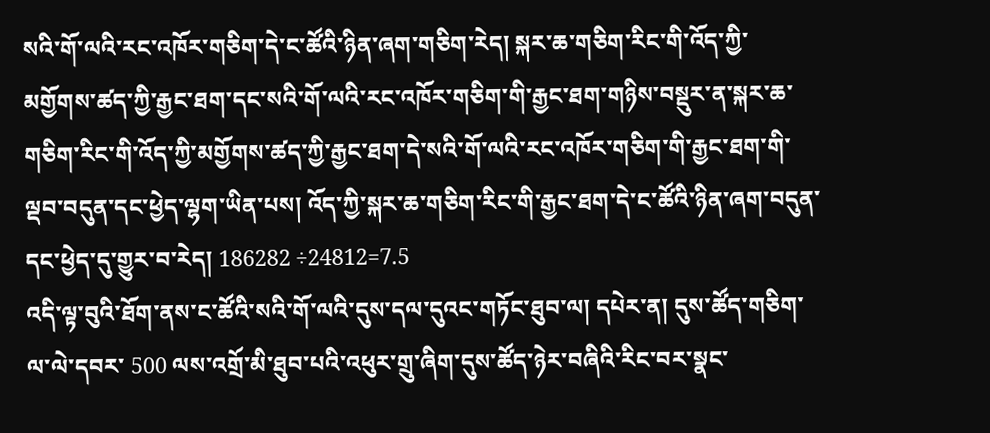སའི་གོ་ལའི་རང་འཁོར་གཅིག་དེ་ང་ཚོའི་ཉིན་ཞག་གཅིག་རེད། སྐར་ཆ་གཅིག་རིང་གི་འོད་ཀྱི་མགྱོགས་ཚད་ཀྱི་རྒྱང་ཐག་དང་སའི་གོ་ལའི་རང་འཁོར་གཅིག་གི་རྒྱང་ཐག་གཉིས་བསྡུར་ན་སྐར་ཆ་གཅིག་རིང་གི་འོད་ཀྱི་མགྱོགས་ཚད་ཀྱི་རྒྱང་ཐག་དེ་སའི་གོ་ལའི་རང་འཁོར་གཅིག་གི་རྒྱང་ཐག་གི་ལྡབ་བདུན་དང་ཕྱེད་ལྷག་ཡིན་པས། འོད་ཀྱི་སྐར་ཆ་གཅིག་རིང་གི་རྒྱང་ཐག་དེ་ང་ཚོའི་ཉིན་ཞག་བདུན་དང་ཕྱེད་དུ་གྱུར་བ་རེད། 186282 ÷24812=7.5
འདི་ལྟ་བུའི་ཐོག་ནས་ང་ཚོའི་སའི་གོ་ལའི་དུས་དལ་དུའང་གཏོང་ཐུབ་ལ། དཔེར་ན། དུས་ཚོད་གཅིག་ལ་ལེ་དབར་ 500 ལས་འགྲོ་མི་ཐུབ་པའི་འཕུར་གྲུ་ཞིག་དུས་ཚོད་ཉེར་བཞིའི་རིང་བར་སྣང་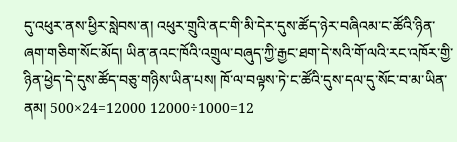དུ་འཕུར་ནས་ཕྱིར་སླེབས་ན། འཕུར་གྲུའི་ནང་གི་མི་དེར་དུས་ཚོད་ཉེར་བཞིའམ་ང་ཚོའི་ཉིན་ཞག་གཅིག་སོང་མོད། ཡིན་ནའང་ཁོའི་འགྲུལ་བཞུད་ཀྱི་རྒྱང་ཐག་དེ་སའི་གོ་ལའི་རང་འཁོར་གྱི་ཉིན་ཕྱེད་དེ་དུས་ཚོད་བཅུ་གཉིས་ཡིན་པས། ཁོ་ལ་བལྟས་ཏེ་ང་ཚོའི་དུས་དལ་དུ་སོང་བ་མ་ཡིན་ནམ། 500×24=12000 12000÷1000=12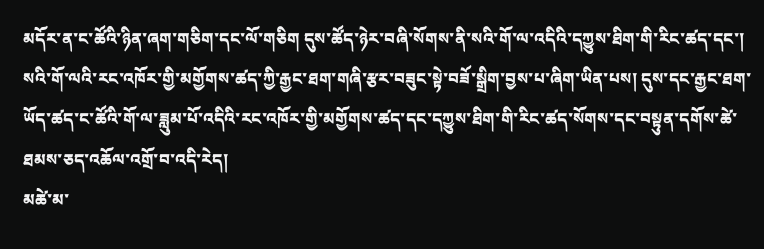མདོར་ན་ང་ཚོའི་ཉིན་ཞག་གཅིག་དང་ལོ་གཅིག དུས་ཚོད་ཉེར་བཞི་སོགས་ནི་སའི་གོ་ལ་འདིའི་དཀྱུས་ཐིག་གི་རིང་ཚད་དང་། སའི་གོ་ལའི་རང་འཁོར་གྱི་མགྱོགས་ཚད་ཀྱི་རྒྱང་ཐག་གཞི་རྩར་བཟུང་སྟེ་བཟོ་སྒྲིག་བྱས་པ་ཞིག་ཡིན་པས། དུས་དང་རྒྱང་ཐག་ཡོད་ཚད་ང་ཚོའི་གོ་ལ་ཟླུམ་པོ་འདིའི་རང་འཁོར་གྱི་མགྱོགས་ཚད་དང་དཀྱུས་ཐིག་གི་རིང་ཚད་སོགས་དང་བསྟུན་དགོས་ཚེ་ཐམས་ཅད་འཆོལ་འགྲོ་བ་འདི་རེད།
མཚེ་མ་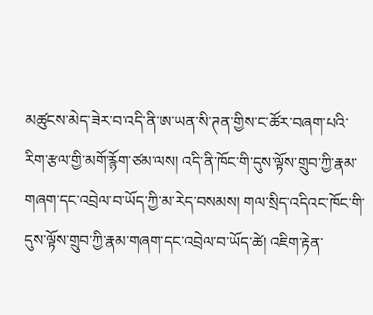མཚུངས་མེད་ཟེར་བ་འདི་ནི་ཨ་ཡན་སི་ཊན་གྱིས་ང་ཚོར་བཞག་པའི་རིག་རྩལ་གྱི་མགོ་རྙོག་ཙམ་ལས། འདི་ནི་ཁོང་གི་དུས་ལྟོས་གྲུབ་ཀྱི་རྣམ་གཞག་དང་འབྲེལ་བ་ཡོད་ཀྱི་མ་རེད་བསམས། གལ་སྲིད་འདིའང་ཁོང་གི་དུས་ལྟོས་གྲུབ་ཀྱི་རྣམ་གཞག་དང་འབྲེལ་བ་ཡོད་ཚེ། འཇིག་རྟེན་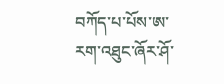བཀོད་པ་པོས་ཨ་རག་འཐུང་ཞོར་ཤོ་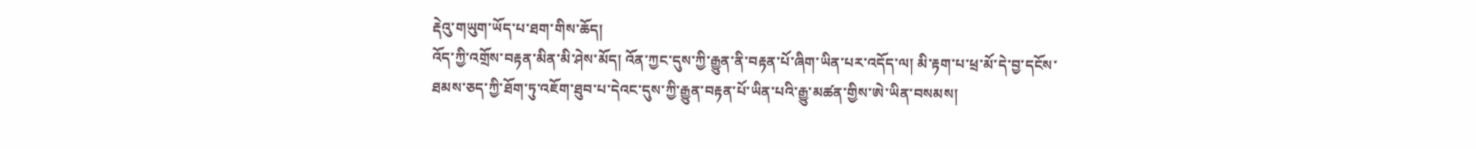རྡེའུ་གཡུག་ཡོད་པ་ཐག་གིས་ཆོད།
འོད་ཀྱི་འགྲོས་བརྟན་མིན་མི་ཤེས་མོད། འོན་ཀྱང་དུས་ཀྱི་རྒྱུན་ནི་བརྟན་པོ་ཞིག་ཡིན་པར་འདོད་ལ། མི་རྟག་པ་ཕྲ་མོ་དེ་བྱ་དངོས་ཐམས་ཅད་ཀྱི་ཐོག་ཏུ་འཇོག་ཐུབ་པ་དེའང་དུས་ཀྱི་རྒྱུན་བརྟན་པོ་ཡིན་པའི་རྒྱུ་མཚན་གྱིས་ཨེ་ཡིན་བསམས།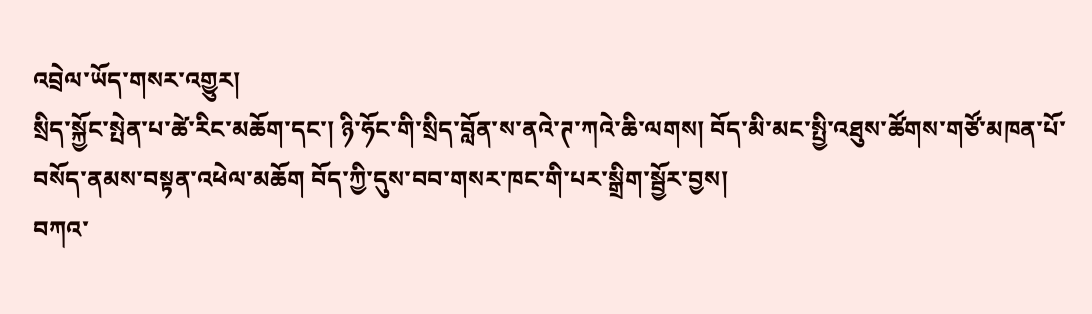འབྲེལ་ཡོད་གསར་འགྱུར།
སྲིད་སྐྱོང་སྤེན་པ་ཚེ་རིང་མཆོག་དང་། ཉི་ཧོང་གི་སྲིད་བློན་ས་ནའེ་ཊ་ཀའེ་ཆི་ལགས། བོད་མི་མང་སྤྱི་འཐུས་ཚོགས་གཙོ་མཁན་པོ་བསོད་ནམས་བསྟན་འཕེལ་མཆོག བོད་ཀྱི་དུས་བབ་གསར་ཁང་གི་པར་སྒྲིག་སྦྱོར་བྱས།
བཀའ་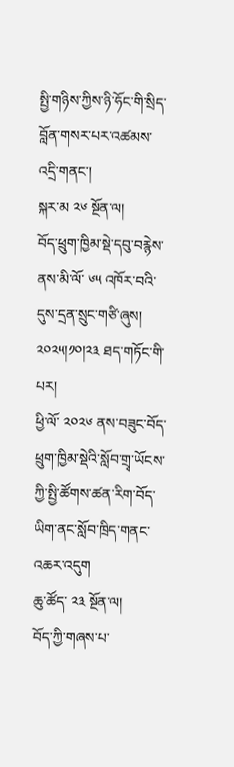སྤྱི་གཉིས་ཀྱིས་ཉི་ཧོང་གི་སྲིད་བློན་གསར་པར་འཚམས་འདྲི་གནང་།
སྐར་མ ༢༦ སྔོན་ལ།
བོད་ཕྲུག་ཁྱིམ་སྡེ་དབུ་བརྙེས་ནས་མི་ལོ་ ༦༥ འཁོར་བའི་དུས་དྲན་སྲུང་གཙི་ཞུས། ༢༠༢༥།༡༠།༢༣ ཐད་གཏོང་གི་པར།
ཕྱི་ལོ་ ༢༠༢༦ ནས་བཟུང་བོད་ཕྲུག་ཁྱིམ་སྡེའི་སློབ་གྲྭ་ཡོངས་ཀྱི་སྤྱི་ཚོགས་ཚན་རིག་བོད་ཡིག་ནང་སློབ་ཁྲིད་གནང་འཆར་འདུག
ཆུ་ཚོད་ ༢༣ སྔོན་ལ།
བོད་ཀྱི་གཞས་པ་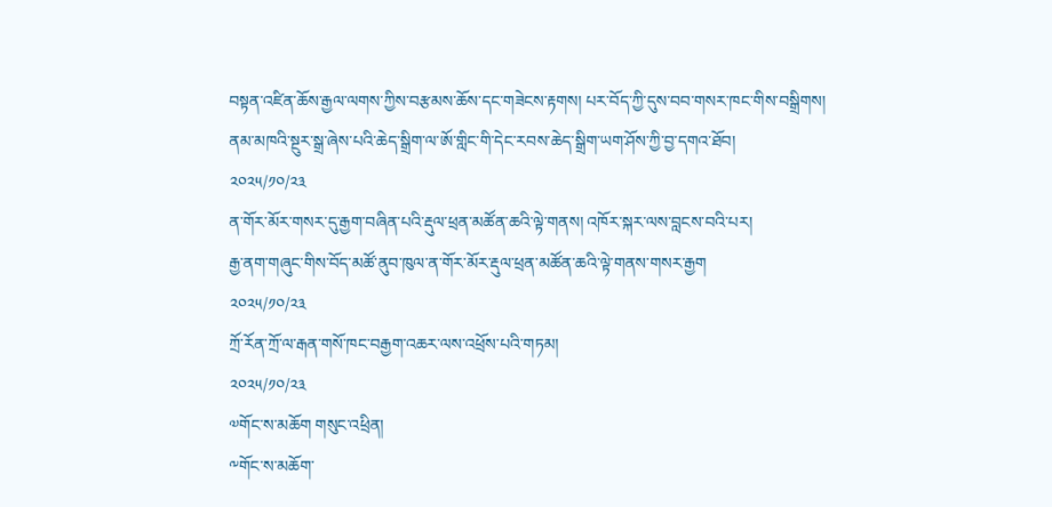བསྟན་འཛིན་ཆོས་རྒྱལ་ལགས་ཀྱིས་བརྩམས་ཆོས་དང་གཟེངས་རྟགས། པར་བོད་ཀྱི་དུས་བབ་གསར་ཁང་གིས་བསྒྲིགས།
ནམ་མཁའི་སྔུར་སྒྲ་ཞེས་པའི་ཆེད་སྒྲིག་ལ་ཨོ་གླིང་གི་དེང་རབས་ཆེད་སྒྲིག་ཡག་ཤོས་ཀྱི་བྱ་དགའ་ཐོབ།
༢༠༢༥/༡༠/༢༣
ན་གོར་མོར་གསར་དུ་རྒྱག་བཞིན་པའི་རྡུལ་ཕྲན་མཚོན་ཆའི་ལྟེ་གནས། འཁོར་སྐར་ལས་བླངས་བའི་པར།
རྒྱ་ནག་གཞུང་གིས་བོད་མཚོ་ནུབ་ཁུལ་ན་གོར་མོར་རྡུལ་ཕྲན་མཚོན་ཆའི་ལྟེ་གནས་གསར་རྒྱག
༢༠༢༥/༡༠/༢༣
ཀྲོ་རོན་ཀྲོ་ལ་རྒན་གསོ་ཁང་བརྒྱག་འཆར་ལས་འཕྲོས་པའི་གཏམ།
༢༠༢༥/༡༠/༢༣
༧གོང་ས་མཆོག གསུང་འཕྲིན།
༸གོང་ས་མཆོག་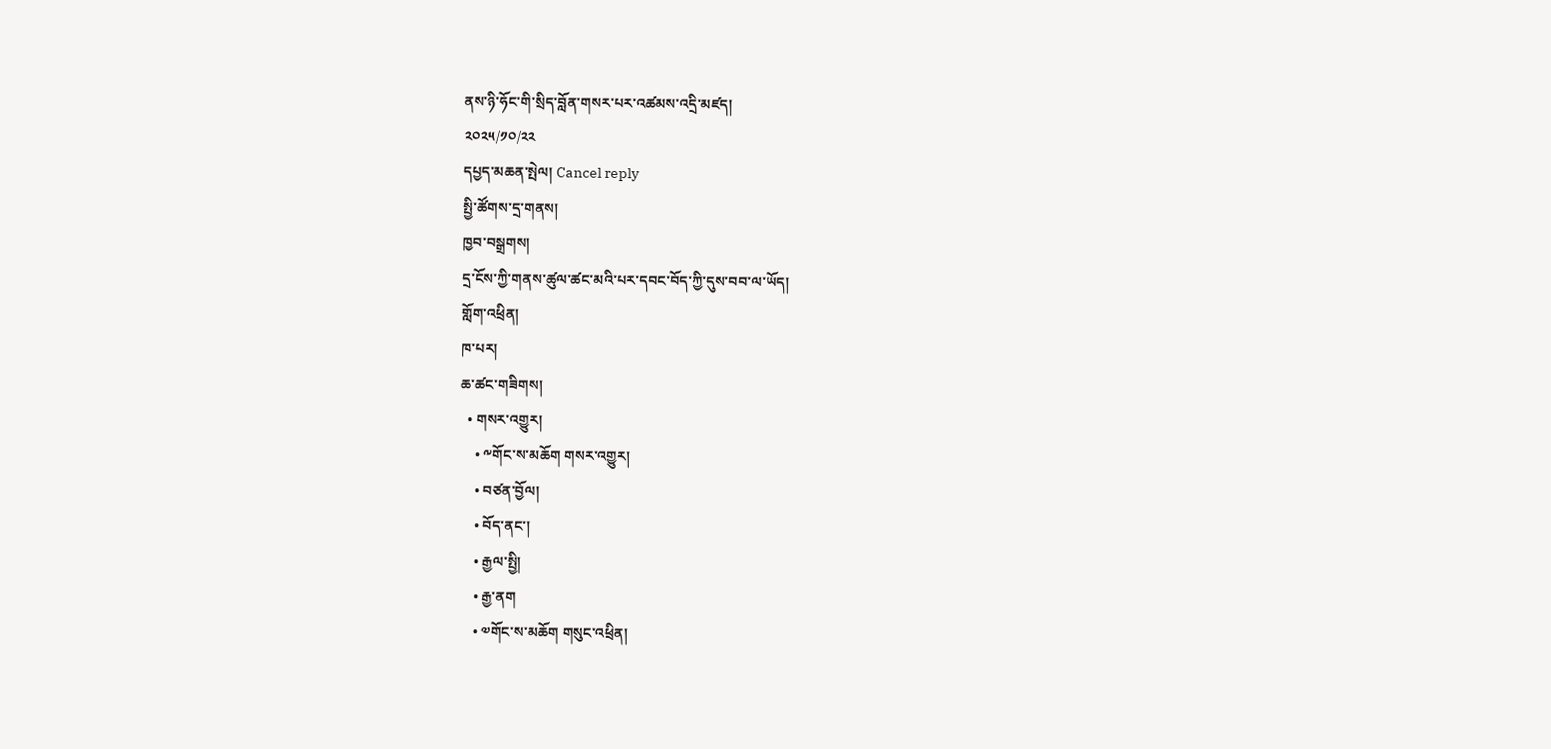ནས་ཉི་ཧོང་གི་སྲིད་བློན་གསར་པར་འཚམས་འདྲི་མཛད།
༢༠༢༥/༡༠/༢༢
དཔྱད་མཆན་སྤེལ། Cancel reply
སྤྱི་ཚོགས་དྲ་གནས།
ཁྱབ་བསྒྲགས།
དྲ་ངོས་ཀྱི་གནས་ཚུལ་ཚང་མའི་པར་དབང་བོད་ཀྱི་དུས་བབ་ལ་ཡོད།
གློག་འཕྲིན།
ཁ་པར།
ཆ་ཚང་གཟིགས།
  • གསར་འགྱུར།
    • ༸གོང་ས་མཆོག གསར་འགྱུར།
    • བཙན་བྱོལ།
    • བོད་ནང་།
    • རྒྱལ་སྤྱི།
    • རྒྱ་ནག
    • ༧གོང་ས་མཆོག གསུང་འཕྲིན།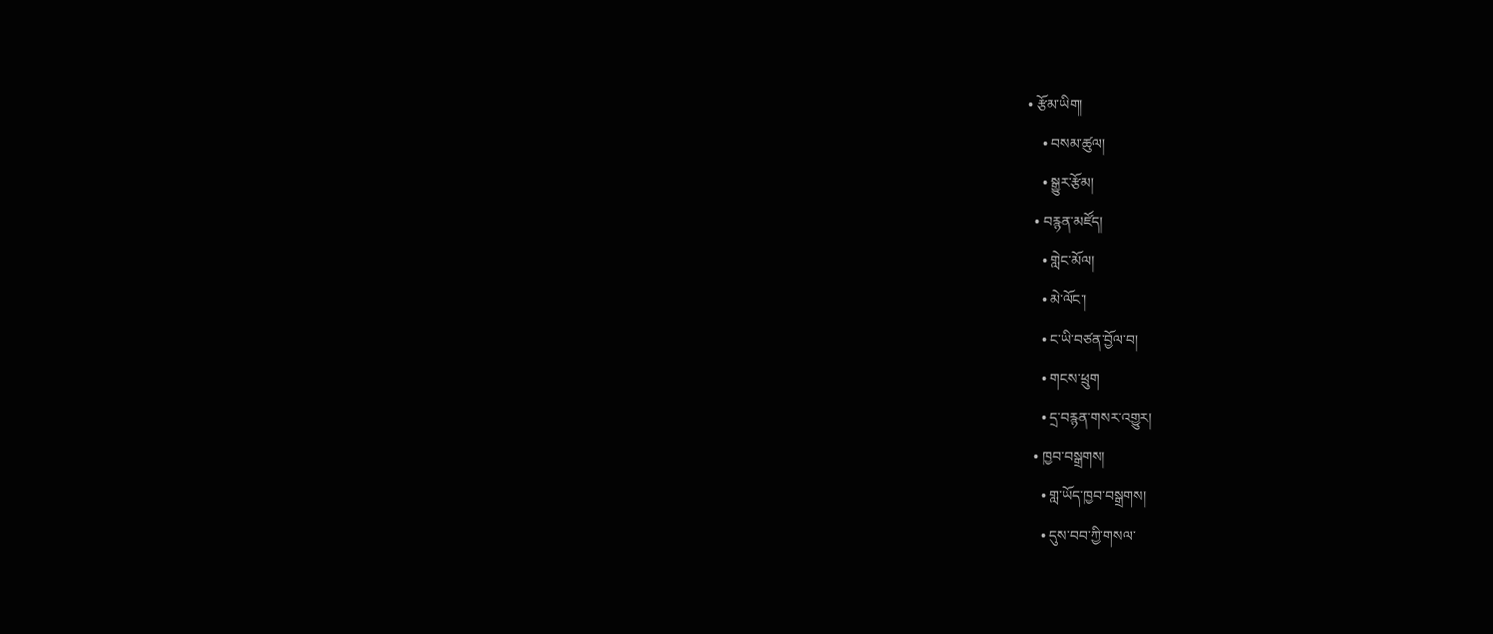• རྩོམ་ཡིག།
    • བསམ་ཚུལ།
    • སྒྱུར་རྩོམ།
  • བརྙན་མཛོད།
    • གླེང་མོལ།
    • མེ་ལོང་།
    • ང་ཡི་བཙན་བྱོལ་བ།
    • གངས་ཕྲུག
    • དྲ་བརྙན་གསར་འགྱུར།
  • ཁྱབ་བསྒྲགས།
    • གླ་ཡོད་ཁྱབ་བསྒྲགས།
    • དུས་བབ་ཀྱི་གསལ་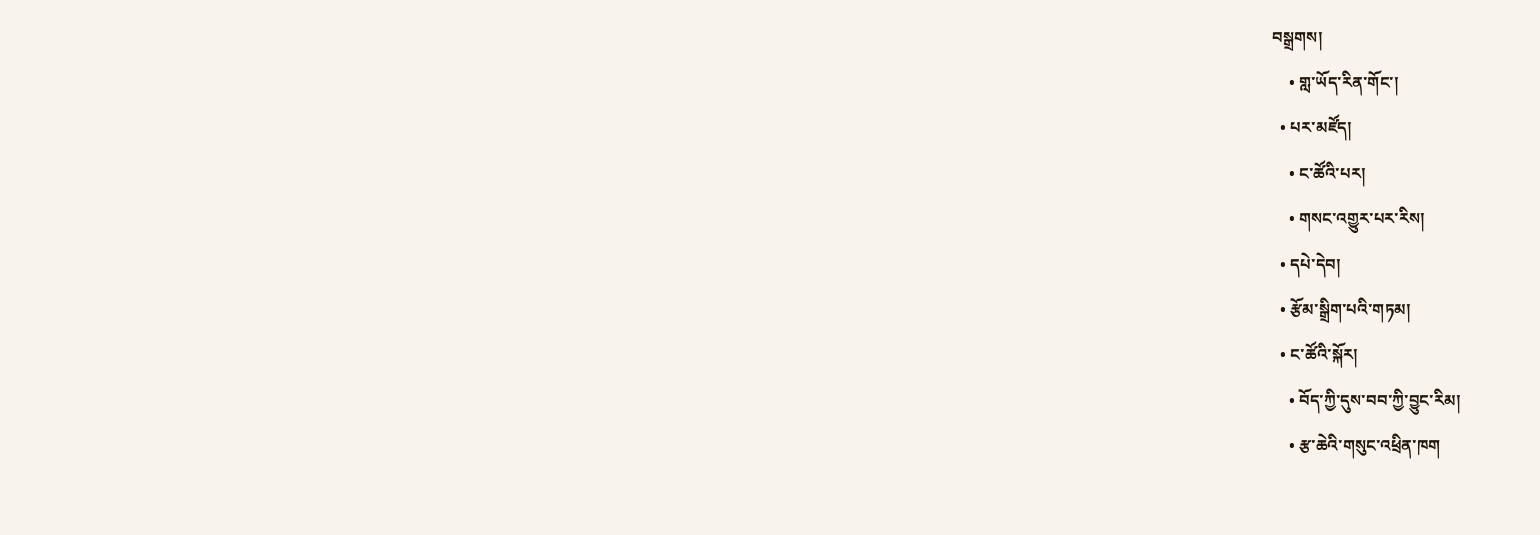བསྒྲགས།
    • གླ་ཡོད་རིན་གོང་།
  • པར་མཛོད།
    • ང་ཚོའི་པར།
    • གསང་འགྱུར་པར་རིས།
  • དཔེ་དེབ།
  • རྩོམ་སྒྲིག་པའི་གཏམ།
  • ང་ཚོའི་སྐོར།
    • བོད་ཀྱི་དུས་བབ་ཀྱི་བྱུང་རིམ།
    • རྩ་ཆེའི་གསུང་འཕྲིན་ཁག